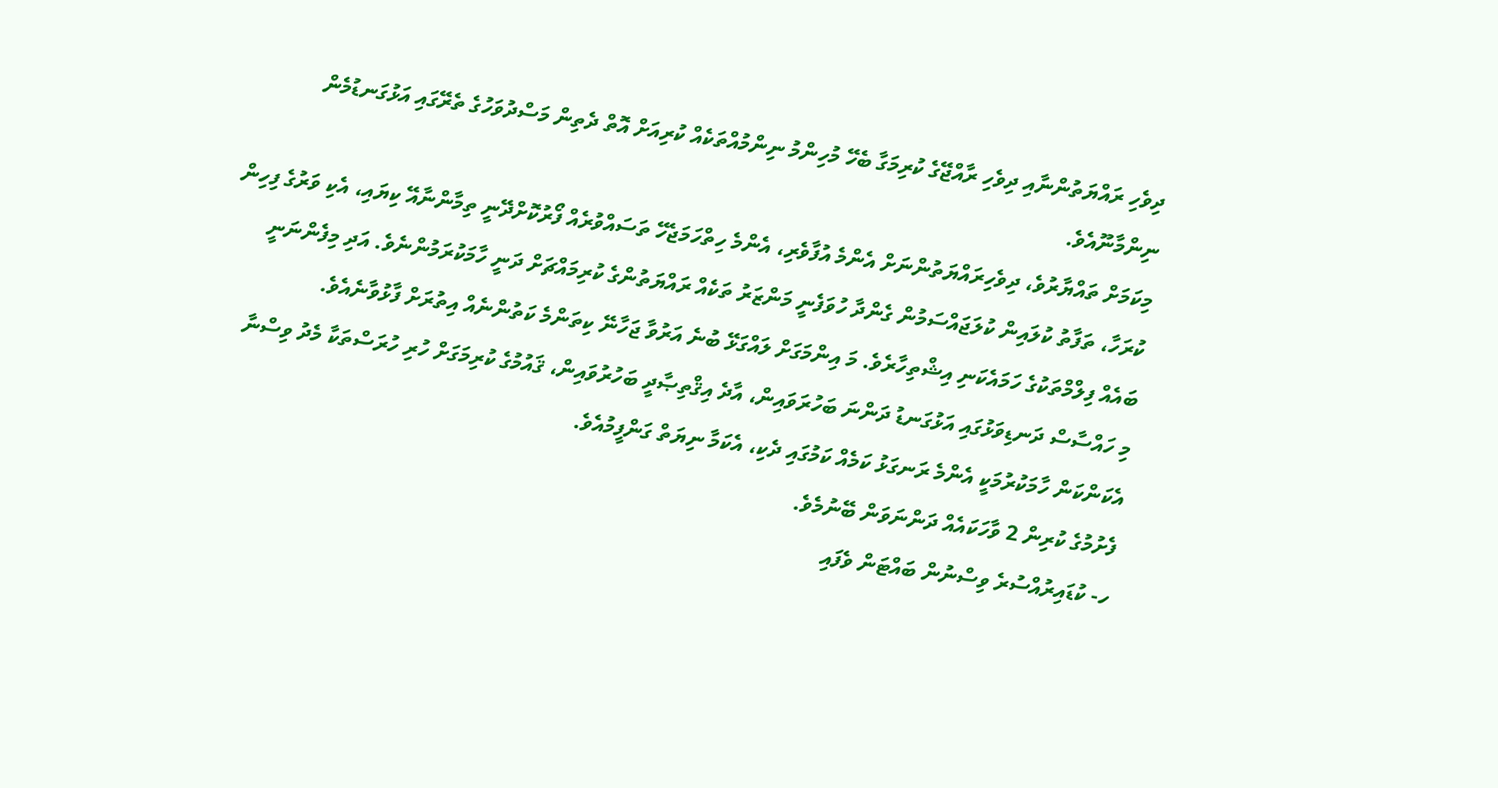ދިވެހި ރައްޔަތުންނާއި ދިވެހި ރާއްޖޭގެ ކުރިމަގާ ބެހޭ މުހިންމު ނިންމުއްތަކެއް ކުރިއަށް އޮތް ދެތިން މަސްދުވަހުގެ ތެރޭގައި އަޅުގަނޑުމެން ނިންމާނޫއެވެ.
މިކަމަށް ތައްޔާރުވެ، ދިވެހިރައްޔަތުންނަށް އެންމެ އުފާވެރި، އެންމެ ހިތްހަމަޖެހޭ ތަސައްވުރެއް ފޯރުކޮށްދޭނީ ތިމާންނާއޭ ކިޔައި، އެކި ވަރުގެ ފިހިން ކުރަހާ، ތަފާތު ކުލައިން ކުލަޖައްސަމުން ގެންދާ ހުވަފެނީ މަންޒަރު ތަކެއް ރައްޔަތުންގެ ކުރިމައްޗަށް ދަނީ ހާމަކުރަމުންނެވެ. އަދި މިފެންނަނީ ބައެއް ފިލްމްތަކުގެ ހަމައެކަނި އިޝްތިހާރެވެ. މަ އިންމަގަށް ލައްގަޅޭ ބުނެ އަރުވާ ޖަހާނޭ ކިތަންމެ ކަތުންނެއް އިތުރަށް ފާޅުވާނެއެވެ.
މި ހައްސާސް ދަނޑިވަޅުގައި އަޅުގަނޑު ދަންނަ ބަހުރަވައިން، އާދެ އިޤްތިޞާދީ ބަހުރުވައިން، ޤައުމުގެ ކުރިމަގަށް ހުރި ހުރަސްތަކާ މެދު ވިސްނާ އެކަންކަން ހާމަކުރުމަކީ އެންމެ ރަނގަޅު ކަމެއް ކަމުގައި ދެކި، އެކަމާ ނިޔަތް ގަންފީމުއެވެ.
ފެށުމުގެ ކުރިން 2 ވާހަކައެއް ދަންނަވަން ބޭނުމެވެ.
ހ- ކުޑައިރުއްސުރެ ވިސްނުން ބައްޓަން ވެފައި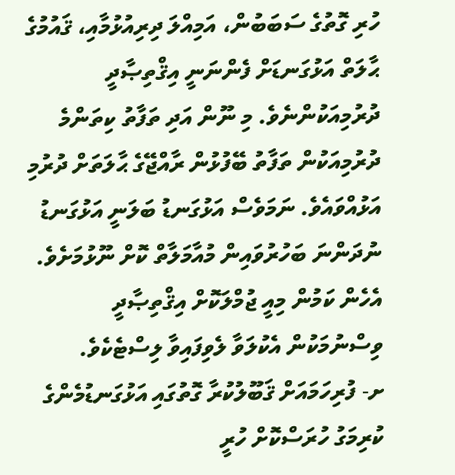ހުރި ގޮތުގެ ސަބަބުން، އަމިއްލަ ދިރިއުޅުމާއި، ޤައުމުގެ ޙާލަތް އަޅުގަނޑަށް ފެންނަނީ އިޤްތިޞާދީ ދުރުމިއަކުންނެވެ. މި ނޫން އަދި ތަފާތު ކިތަންމެ ދުރުމިއަކުން ތަފާތު ބޭފުޅުން ރާއްޖޭގެ ޙާލަތަށް ދުރުމި އަޅުއްވައެވެ. ނަމަވެސް އަޅުގަނޑު ބަލަނީ އަޅުގަނޑު ނުދަންނަ ބަހުރުވައިން މުއާމަލާތް ކޮށް ނޫޅުމަށެވެ. އެހެން ކަމުން މިއީ ޖުމްލަކޮށް އިޤްތިޞާދީ ވިސްނުމަކުން އެކުލަވާ ލެވިފައިވާ ލިސްޓެކެވެ.
ށ- ފުރިހަމައަށް ޤަބޫލުކުރާ ގޮތުގައި އަޅުގަނޑުމެންގެ ކުރިމަގު ހުރަސްކޮށް ހުރީ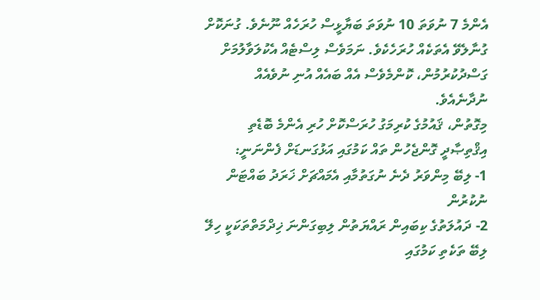އެންމެ 7 ނުވަތަ 10 ނުވަތަ ބަޔާޅީސް ހުރަހެއް ނޫނެވެ. ގުނަކޮށް ގުނާލެވޭ އެތަކެއް ހުރަހެކެވެ. ނަމަވެސް ލިސްޓެއް އެކުލަވާލުމަށް ގަސްދުކުރުމުން، ކޮންމެވެސް އެއް ބައެއް އުނި ނުވެއެއް ނުދާނެއެވެ.
މިގޮތުން، ޤައުމުގެ ކުރިމަގު ހުރަސްކޮށް ހުރި އެންމެ ބޮޑެތި އިޤްތިޞާދީ ގޮންޖެހުން ތައް ކަމުގައި އަޅުގަނޑަށް ފެންނަނީ:
1- ލިބޭ މިންވަރު ދެނެ ނުގަތުމާއި އެމައްޗަށް ޚަރަދު ބައްޓަން ނުކުރުން
2- ދައުލަތުގެ ކިބައިން ރައްޔަތުން ލިބިގަންނަ ޚިދްމަތްތަކަކީ ހިލޭ ލިބޭ ތަކެތި ކަމުގައި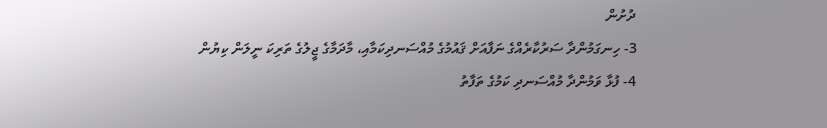ދުށުން
3- ހިނގަމުންދާ ސަރުކާރެއްގެ ނަފާއަށް ޤައުމުގެ މުއްސަނދިކަމާއި، މާދަމާގެ ޖީލުގެ ތަރިކަ ނީލަން ކިޔުން
4- ފުޅާ ވަމުންދާ މުއްސަނދި ކަމުގެ ތަފާތު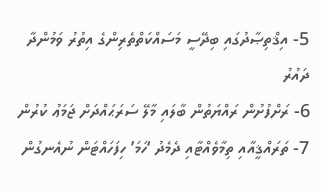5- އިޤްތިޞާދުގައި ބިދޭސީ މަސައްކަތްތެރިންގެ އިތުރު ވަމުންދާ ދައުރު
6- ރަށްފުށުން ރައްޔަތުން ބާލައި މާލޭ ސަރަޙައްދަށް ޖަމަޢު ކުރުން
7- ތަރައްޤީއާއި ތިމާވެއްޓާއި ދެމެދު ‘ހަމަ’ ހިފަހައްޓަން ނުއެނގުން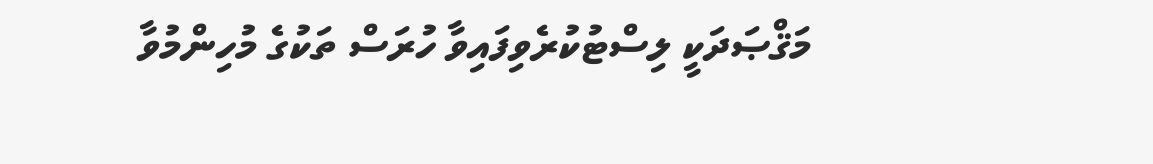މަޤްޞަދަކީ ލިސްޓުކުރެވިފައިވާ ހުރަސް ތަކުގެ މުހިންމުވާ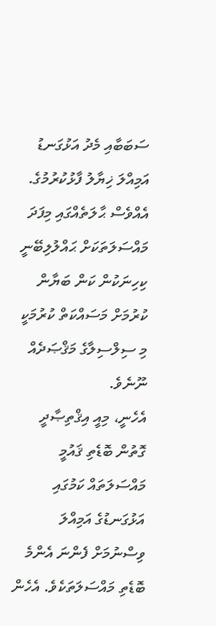ސަބަބާއި މެދު އަޅުގަނޑު އަމިއްލަ ޚިޔާލު ފާޅުކުރުމުގެ. އެއްވެސް ޙާލަތެއްގައި މިފަދަ މައްސަލަތަކަށް ޙައްލުލިބޭނީ ކިހިނަކުން ކަން ބަޔާން ކުރުމަށް މަސައްކަތް ކުރުމަކީ މި ސިލްސިލާގެ މަޤްޞަދެއް ނޫނެވެ.
އެހެނީ، މިއީ އިޤްތިޞާދީ ގޮތުން ބޮޑެތި ޤައުމީ މައްސަލަތައް ކަމުގައި އަޅުގަނޑުގެ އަމިއްލަ ވިސްނުމަށް ފެންނަ އެންމެ ބޮޑެތި މައްސަލަތަކެވެ. އެހެން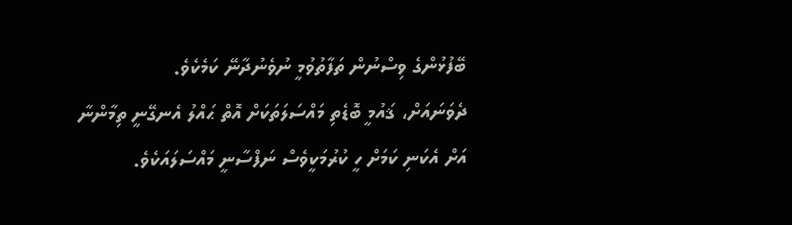ބޭފުޅުންގެ ވިސްނުން ތަފާތުވުމީ ނުވެނުދާނޭ ކަމެކެވެ.
ދެވަނައަށް، ޤައުމީ ބޮޑެތި މައްސަލަތަކަށް އޮތް ޙައްލު އެނގޭނީ ތިމާންނާ އަށް އެކަނި ކަމަށް ހީ ކުރުމަކީވެސް ނަފްސާނީ މައްސަލައަކެވެ.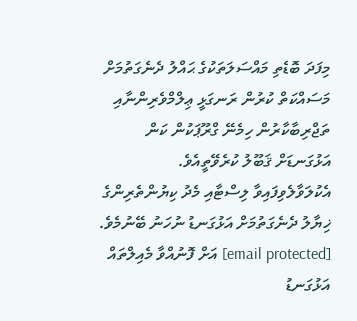މިފަދަ ބޮޑެތި މައްސަލަތަކުގެ ޙައްލު ދެނެގަތުމަށް މަސައްކަތް ކުރުން ރަނގަޅީ ޢިލްމްވެރިންނާއި ތަޖްރިބާކާރުން ހިމެނޭ ގްރޫޕަކުން ކަން އަޅުގަނޑަށް ޤަބޫލު ކުރެވޭތީއެވެ.
އެކުލަވާލެވިފައިވާ ލިސްޓާއި މެދު ކިޔުންތެރިންގެ ޚިޔާލު ދެނެގަތުމަށް އަޅުގަނޑު ނުހަނު ބޭނުމެވެ.
[email protected] އަށް ފޮނުއްވާ މެއިލްތައް އަޅުގަނޑު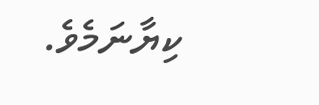ކިޔާނަމެވެ.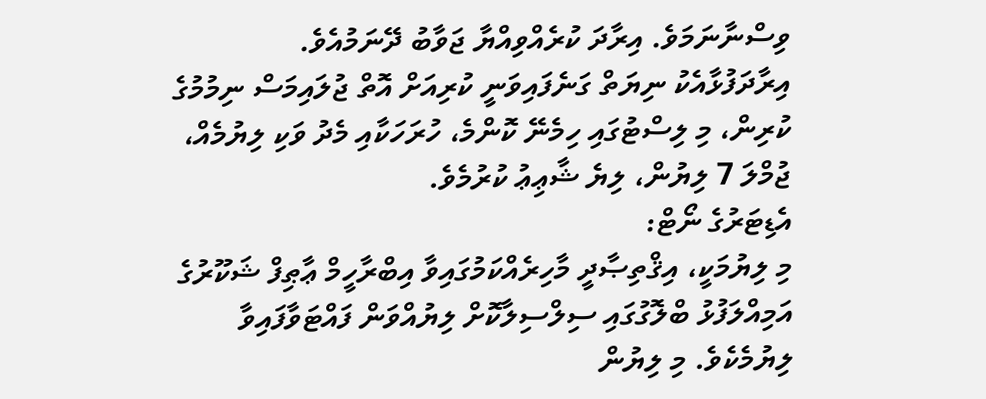ވިސްނާނަމަވެ. އިރާދަ ކުރެއްވިއްޔާ ޖަވާބު ދޭނަމުއެވެ.
އިރާދަފުޅާއެކު ނިޔަތް ގަނެފައިވަނީ ކުރިއަށް އޮތް ޖުލައިމަސް ނިމުމުގެ ކުރިން، މި ލިސްޓުގައި ހިމެނޭ ކޮންމެ، ހުރަހަކާއި މެދު ވަކި ލިޔުމެއް، ޖުމްލަ 7 ލިޔުން، ލިޔެ ޝާޢިޢު ކުރުމެވެ.
އެޑިޓަރުގެ ނޯޓް:
މި ލިޔުމަކީ، އިޤްތިޞާދީ މާހިރެއްކަމުގައިވާ އިބްރާހީމް ޢާޠިފް ޝަކޫރުގެ އަމިއްލަފުޅު ބްލޮގުގައި ސިލްސިލާކޮށް ލިޔުއްވަން ފައްޓަވާފައިވާ ލިޔުމެކެވެ. މި ލިޔުން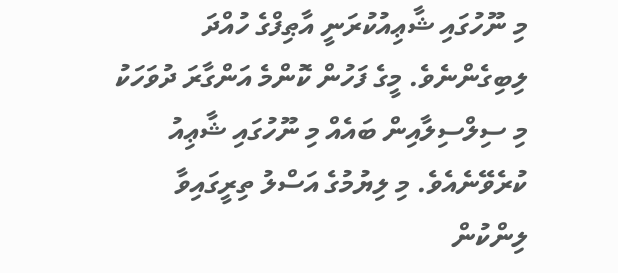މި ނޫހުގައި ޝާޢިއުކުރަނީ އާޠިފްގެ ހުއްދަ ލިބިގެންނެވެ. މީގެ ފަހުން ކޮންމެ އަންގާރަ ދުވަހަކު މި ސިލްސިލާއިން ބައެއް މި ނޫހުގައި ޝާޢިއު ކުރެވޭނެއެވެ. މި ލިޔުމުގެ އަސްލު ތިރީގައިވާ ލިންކުން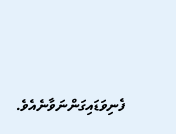ފެނިވަޑައިގަންނަވާނެއެވެ.